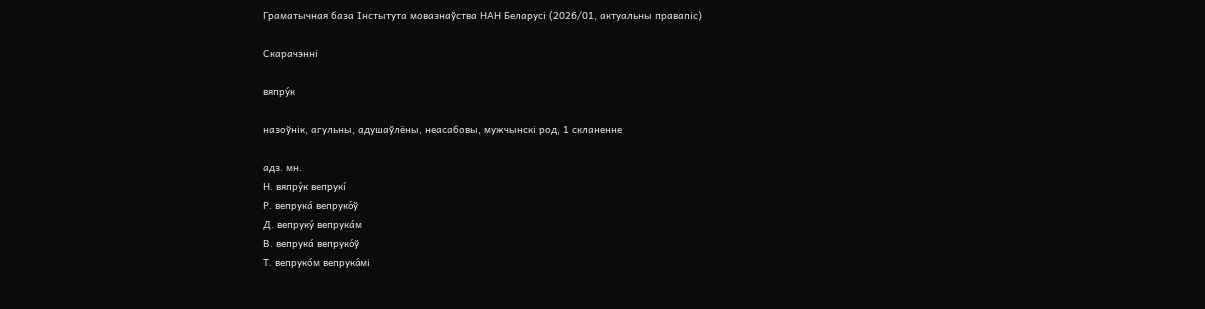Граматычная база Інстытута мовазнаўства НАН Беларусі (2026/01, актуальны правапіс)

Скарачэнні

вяпру́к

назоўнік, агульны, адушаўлёны, неасабовы, мужчынскі род, 1 скланенне

адз. мн.
Н. вяпру́к вепрукі́
Р. вепрука́ вепруко́ў
Д. вепруку́ вепрука́м
В. вепрука́ вепруко́ў
Т. вепруко́м вепрука́мі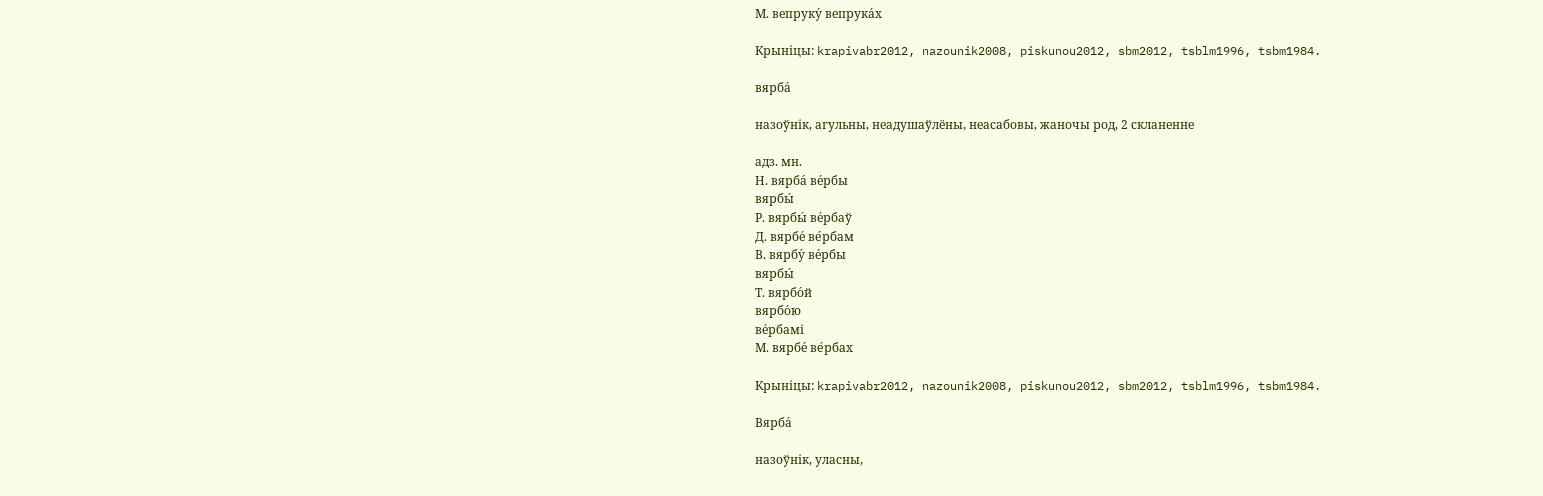М. вепруку́ вепрука́х

Крыніцы: krapivabr2012, nazounik2008, piskunou2012, sbm2012, tsblm1996, tsbm1984.

вярба́

назоўнік, агульны, неадушаўлёны, неасабовы, жаночы род, 2 скланенне

адз. мн.
Н. вярба́ ве́рбы
вярбы́
Р. вярбы́ ве́рбаў
Д. вярбе́ ве́рбам
В. вярбу́ ве́рбы
вярбы́
Т. вярбо́й
вярбо́ю
ве́рбамі
М. вярбе́ ве́рбах

Крыніцы: krapivabr2012, nazounik2008, piskunou2012, sbm2012, tsblm1996, tsbm1984.

Вярба́

назоўнік, уласны,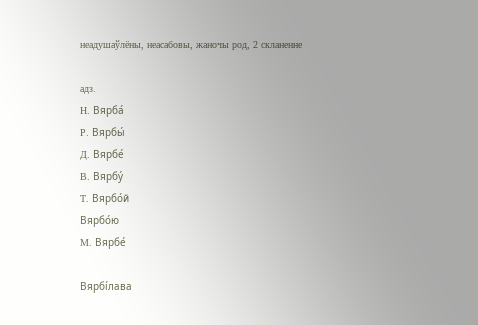неадушаўлёны, неасабовы, жаночы род, 2 скланенне

адз.
Н. Вярба́
Р. Вярбы́
Д. Вярбе́
В. Вярбу́
Т. Вярбо́й
Вярбо́ю
М. Вярбе́

Вярбі́лава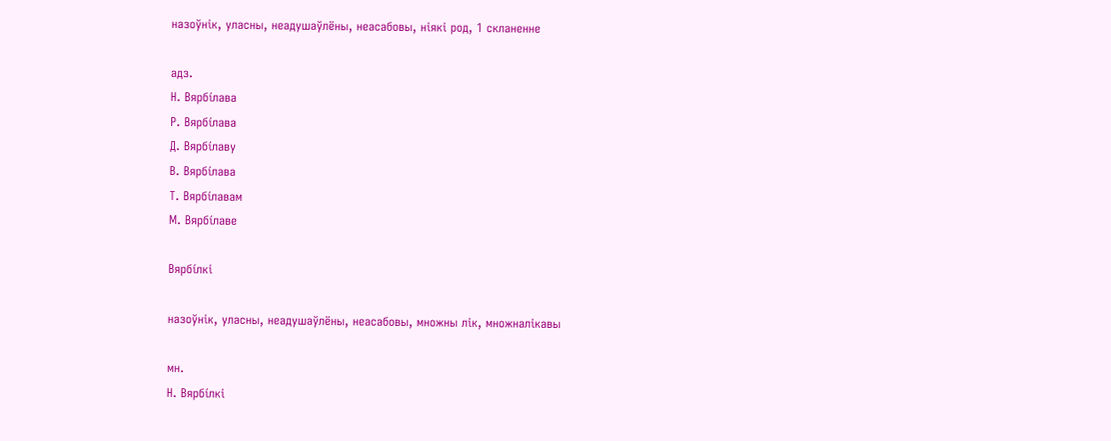назоўнік, уласны, неадушаўлёны, неасабовы, ніякі род, 1 скланенне

адз.
Н. Вярбі́лава
Р. Вярбі́лава
Д. Вярбі́лаву
В. Вярбі́лава
Т. Вярбі́лавам
М. Вярбі́лаве

Вярбі́лкі

назоўнік, уласны, неадушаўлёны, неасабовы, множны лік, множналікавы

мн.
Н. Вярбі́лкі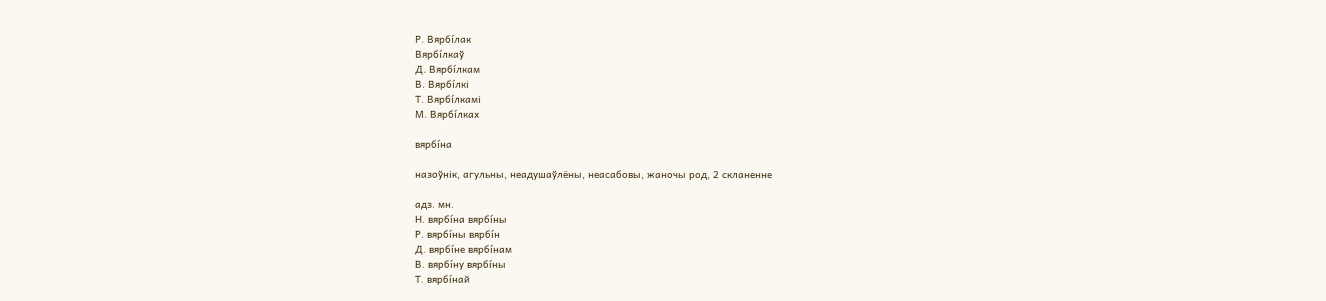Р. Вярбі́лак
Вярбі́лкаў
Д. Вярбі́лкам
В. Вярбі́лкі
Т. Вярбі́лкамі
М. Вярбі́лках

вярбі́на

назоўнік, агульны, неадушаўлёны, неасабовы, жаночы род, 2 скланенне

адз. мн.
Н. вярбі́на вярбі́ны
Р. вярбі́ны вярбі́н
Д. вярбі́не вярбі́нам
В. вярбі́ну вярбі́ны
Т. вярбі́най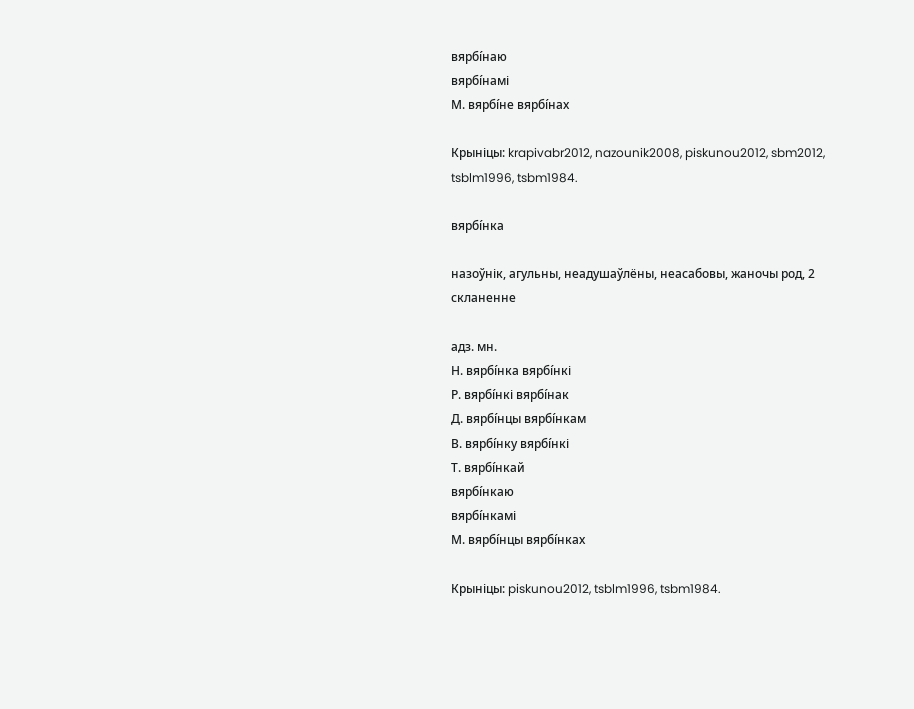вярбі́наю
вярбі́намі
М. вярбі́не вярбі́нах

Крыніцы: krapivabr2012, nazounik2008, piskunou2012, sbm2012, tsblm1996, tsbm1984.

вярбі́нка

назоўнік, агульны, неадушаўлёны, неасабовы, жаночы род, 2 скланенне

адз. мн.
Н. вярбі́нка вярбі́нкі
Р. вярбі́нкі вярбі́нак
Д. вярбі́нцы вярбі́нкам
В. вярбі́нку вярбі́нкі
Т. вярбі́нкай
вярбі́нкаю
вярбі́нкамі
М. вярбі́нцы вярбі́нках

Крыніцы: piskunou2012, tsblm1996, tsbm1984.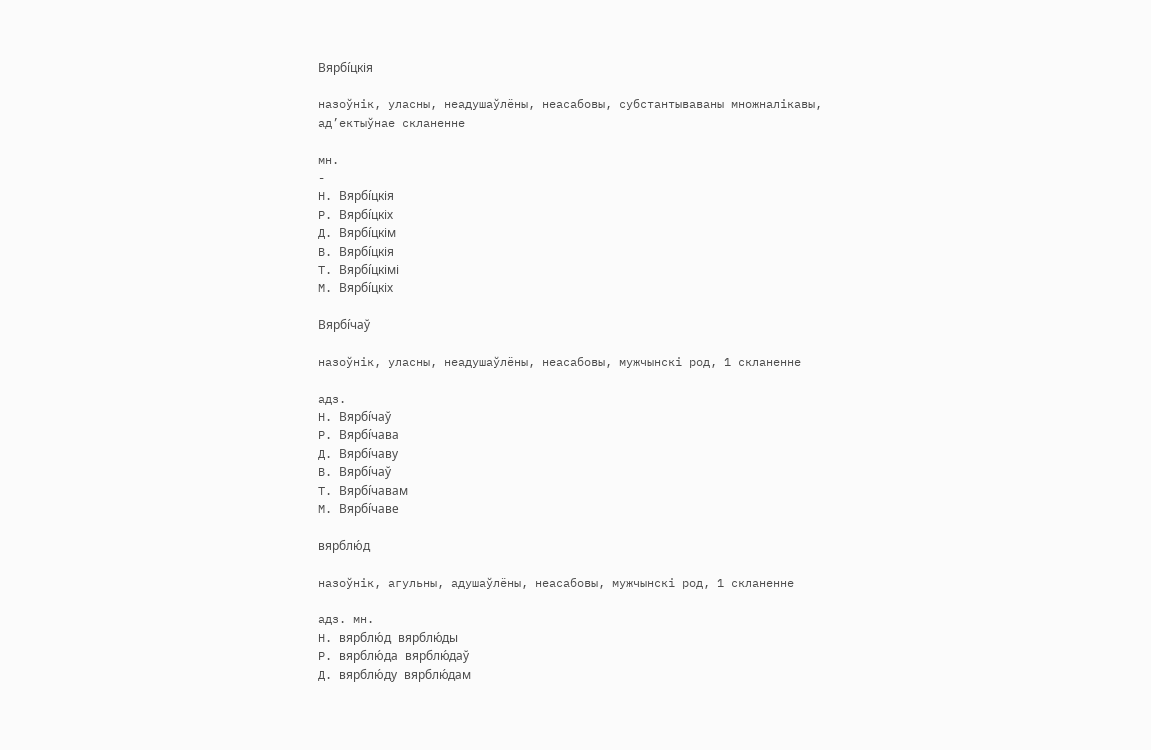Вярбі́цкія

назоўнік, уласны, неадушаўлёны, неасабовы, субстантываваны множналікавы, ад’ектыўнае скланенне

мн.
-
Н. Вярбі́цкія
Р. Вярбі́цкіх
Д. Вярбі́цкім
В. Вярбі́цкія
Т. Вярбі́цкімі
М. Вярбі́цкіх

Вярбі́чаў

назоўнік, уласны, неадушаўлёны, неасабовы, мужчынскі род, 1 скланенне

адз.
Н. Вярбі́чаў
Р. Вярбі́чава
Д. Вярбі́чаву
В. Вярбі́чаў
Т. Вярбі́чавам
М. Вярбі́чаве

вярблю́д

назоўнік, агульны, адушаўлёны, неасабовы, мужчынскі род, 1 скланенне

адз. мн.
Н. вярблю́д вярблю́ды
Р. вярблю́да вярблю́даў
Д. вярблю́ду вярблю́дам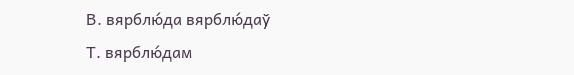В. вярблю́да вярблю́даў
Т. вярблю́дам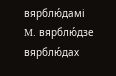вярблю́дамі
М. вярблю́дзе вярблю́дах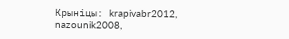Крыніцы: krapivabr2012, nazounik2008,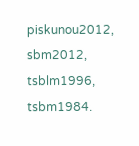piskunou2012, sbm2012, tsblm1996, tsbm1984.